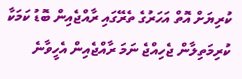ކުރިޔަށް އޮތް އަހަރުގެ ތެރޭގައި ރާއްޖެއިން ބޮޑު ކަމަކާ ކުރިމަތިލާން ޖެހިއްޖެ ނަމަ ރާއްޖެއިން އެހީވާނެ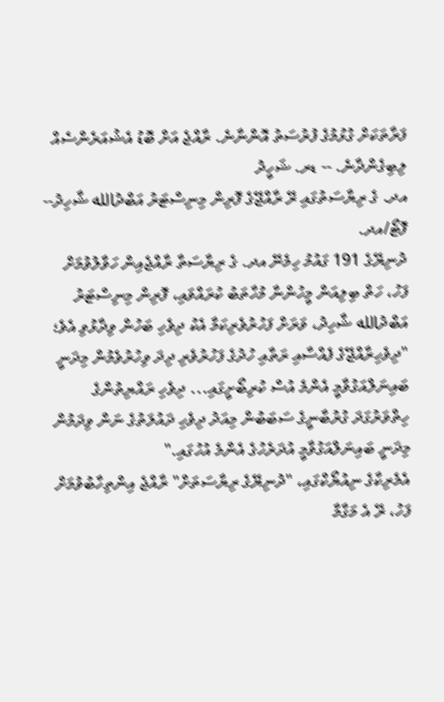ފަރާތަކަށް ގުޅުމުގެ ފުރުސަތު އޮންނާނެ. ރާއްޖެ އަށް ބޮޑު އެޝުއަރެންސެއް ލިބިގެންދާނެ. -- ޑރ. ޝަހީދު
އދ. ގެ ރިޔާސަތުގައި ރޭ ރާއްޖޭގެ ފޮރިން މިނިސްޓަރު އަބްދުالله ޝާހިދު-- ފޮޓޯ/އދ.
ދުނިޔޭގެ 191 ގައުމު ހިމެނޭ އދ. ގެ ރިޔާސަތާ ރާއްޖެއިން ހަވާލުވުމަށް ފަހު، ހަތް ބިލިއަން މީހުންނާ މުހާތަބު ކުރައްވައި، ފޮރިން މިނިސްޓަރު އަބްދުالله ޝާހިދު، ވަރަށް ފަހުރުވެރިކަމާ އެކު ދިވެހި ބަހުން ވިދާޅުވި އެވެ؛
"ދިވެހިރާއްޖޭގެ ފެއްސާއި ރަތާއި ހުދުގެ ފަހުރުވެރި ދިދަ ވިހުރުވެމުން މިދަނީ ބައިނަލްއަގުވާމީ އެންމެ އުސް ކުރިބޯށީގައި... ދިވެހި ރައްޔިތުންގެ ހިތްވަރުގަދަ ގުރުބާނީގެ ސަބަބުން މިއަދު ދިވެހި ދައުލަތުގެ ނަން ވިދަމުން މިދަނީ ބައިނަލްއަގުވާމީ އުދަރެހުގެ އެންމެ އުހުގައި."
އެމެރިކާގެ ނިއުޔޯކްގައި، "ދުނިޔޭގެ ރިޔާސަތަށް" ރާއްޖެ އިންތިހާބުވުމަށް ފަހު، ރޭ އެ މަގާމާ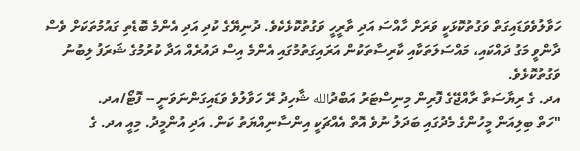ހަވާލުވެވަޑައިގަތް ވަގުތުކޮޅަކީ ވަރަށް ހާއްސަ އަދި ތާރީހީ ވަގުތުކޮޅެކެވެ. ދުނިޔޭގެ ކުދި އަދި އެންމެ ބޮޑެތި ގައުމުތަކަށް ވެސް ދާންވީ މަގު ދައްކައި، މައްސަލަތަކާއި ކާރިސާތަކުން އަރައިގަތުމުގައި އެންމެ އިސް ދައުރެއް އަދާ ކުރުމުގެ ޝަރަފު ލިބުނު ވަގުތުކޮޅެވެ.
އދ. ގެ ރިޔާސަތާ ރާއްޖޭގެ ފޮރިން މިނިސްޓަރު އަބްދުالله ޝާހިދު ރޭ ހަވާލުވެ ވަޑައިގަންނަވަނީ -- ފޮޓޯ/އދ.
"ހަތް ބިލިއަން މީހުންގެ މެދުގައި ބަދަލު ނުވެ އޮތް އެއްޗަކީ އިންސާނިއްޔަތު ކަން. އަދި އުންމީދު. މިއީ އދ. ގެ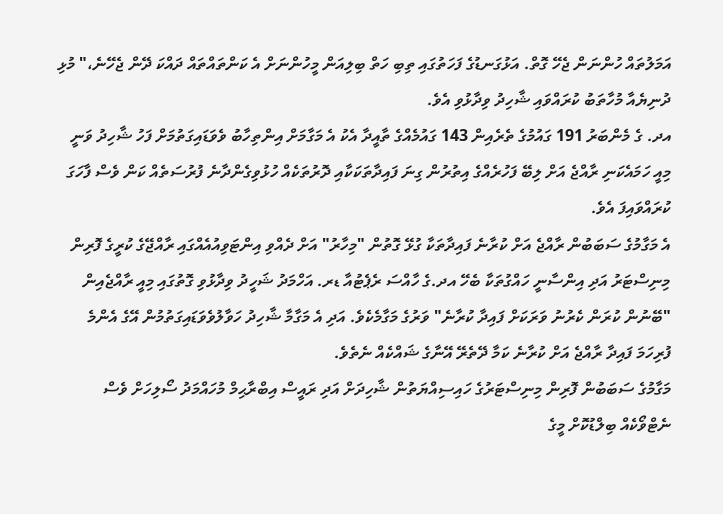އަމަލުތައް ހުންނަން ޖެހޭ ގޮތް. އަޅުގަނޑުގެ ފަހަތުގައި ތިބި ހަތް ބިލިއަން މީހުންނަށް އެ ކަންތައްތައް ދައްކަ ދޭން ޖެހޭނެ،" މުޅި ދުނިޔެއާ މުހާތަބު ކުރައްވައި ޝާހިދު ވިދާޅުވި އެވެ.
އދ. ގެ މެންބަރު 191 ގައުމުގެ ތެރެއިން 143 ގައުމެއްގެ ތާއީދާ އެކު އެ މަގާމަށް އިންތިހާބު ވެވަޑައިގަތުމަށް ފަހު ޝާހިދު ވަނީ މިއީ ހަމައެކަނި ރާއްޖެ އަށް ލިބޭ ފަހުރެއްގެ އިތުރުން ގިނަ ފައިދާތަކަކާއި ދޮރުތަކެއް ހުޅުވިގެންދާނެ ފުރުސަތެއް ކަން ވެސް ފާހަގަ ކުރައްވައިފަ އެވެ.
އެ މަގާމުގެ ސަބަބުން ރާއްޖެ އަށް ކުރާނެ ފައިދާތަކާ ގުޅޭ ގޮތުން "މިހާރު" އަށް ދެއްވި އިންޓަވިއުއެއްގައި ރާއްޖޭގެ ކުރީގެ ފޮރިން މިނިސްޓަރު އަދި އިންސާނީ ހައްގުތަކާ ބެހޭ އދ.ގެ ހާއްސަ ރެޕެޓުއާ ޑރ. އަހްމަދު ޝަހީދު ވިދާޅުވި ގޮތުގައި މިއީ ރާއްޖެއިން "ބޭނުން ކުރަން ކެރުނު ވަރަކަށް ފައިދާ ކުރާނެ" ވަރުގެ މަގާމެކެވެ. އަދި އެ މަގާމާ ޝާހިދު ހަވާލުވެވަޑައިގަތުމުން އޭގެ އެންމެ ފުރިހަމަ ފައިދާ ރާއްޖެ އަށް ކުރާނެ ކަމާ ދޭތެރޭ އޭނާގެ ޝައްކެއް ނެތެވެ.
މަގާމުގެ ސަބަބުން ފޮރިން މިނިސްޓަރުގެ ހައިސިއްޔަތުން ޝާހިދަށް އަދި ރައީސް އިބްރާޙިމް މުހައްމަދު ސޯލިހަށް ވެސް ނެޓްވޯކެއް ބިލްޑުކޮށް މީގެ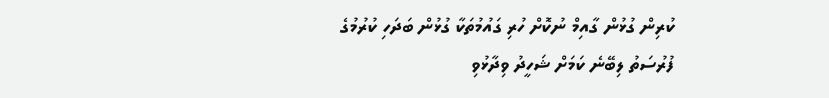ކުރިން ގުޅުން ގާއިމް ނުކޮށް ހުރި ގައުމުތަކާ ގުޅުން ބަދަހި ކުރުމުގެ ފުރުސަތު ލިބޭނެ ކަމަށް ޝަހީދު ވިދާޅުވި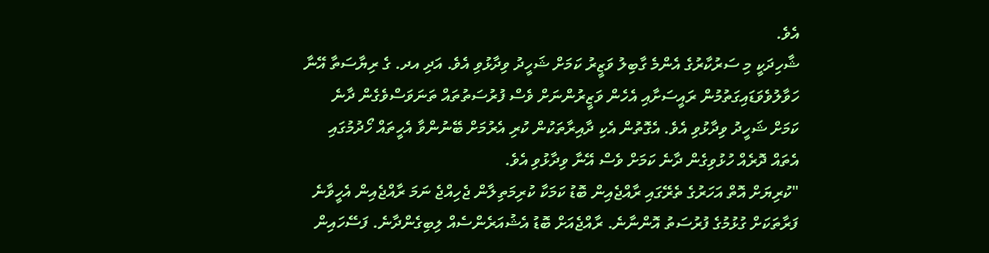އެވެ.
ޝާހިދަކީ މި ސަރުކާރުގެ އެންމެ ގާބިލު ވަޒީރު ކަމަށް ޝަހީދު ވިދާޅުވި އެވެ. އަދި އދ. ގެ ރިޔާސަތާ އޭނާ ހަވާލުވެވަޑައިގަތުމުން ރައީސަށާއި އެހެން ވަޒީރުންނަށް ވެސް ފުރުސަތުތައް ތަނަވަސްވެގެން ދާނެ ކަމަށް ޝަހީދު ވިދާޅުވި އެވެ. އެގޮތުން އެކި ދާއިރާތަކުން ކުރި އެރުމަށް ބޭނުންވާ އެހީތައް ހޯދުމުގައި އެތައް ދޮރެއް ހުޅުވިގެން ދާނެ ކަމަށް ވެސް އޭނާ ވިދާޅުވި އެވެ.
"ކުރިޔަށް އޮތް އަހަރުގެ ތެރޭގައި ރާއްޖެއިން ބޮޑު ކަމަކާ ކުރިމަތިލާން ޖެހިއްޖެ ނަމަ ރާއްޖެއިން އެހީވާނެ ފަރާތަކަށް ގުޅުމުގެ ފުރުސަތު އޮންނާނެ. ރާއްޖެއަށް ބޮޑު އެޝުއަރެންސެއް ލިބިގެންދާނެ. ފަސޭހައިން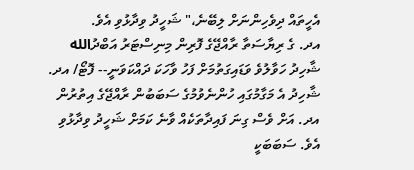އެހީތައް ދިވެހިންނަށް ލިބޭނެ،" ޝަހީދު ވިދާޅުވި އެވެ.
އދ. ގެ ރިޔާސަތާ ރާއްޖޭގެ ފޮރިން މިނިސްޓަރު އަބްދުالله ޝާހިދު ހަވާލުވެ ވަޑައިގަތުމަށް ފަހު ވާހަކަ ދައްކަވަނީ-- ފޮޓޯ/ އދ.
ޝާހިދު އެ މަގާމުގައި ހުންނެވުމުގެ ސަބަބުން ރާއްޖޭގެ އިތުރުން އދ. އަށް ވެސް ގިނަ ފައިދާތަކެއް ވާނެ ކަމަށް ޝަހީދު ވިދާޅުވި އެވެ. ސަބަބަކީ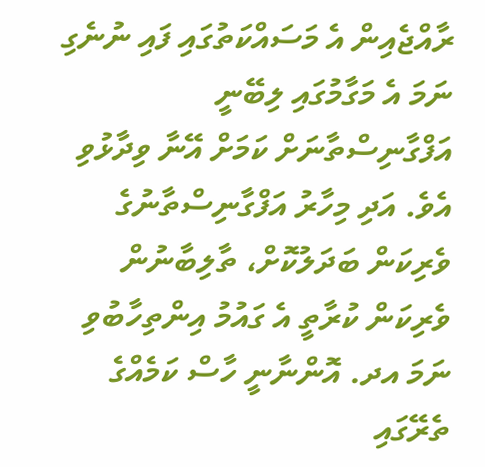ރާއްޖެއިން އެ މަސައްކަތުގައި ފައި ނުނެގި ނަމަ އެ މަގާމުގައި ލިބޭނީ އަފްގާނިސްތާނަށް ކަމަށް އޭނާ ވިދާޅުވި އެވެ. އަދި މިހާރު އަފްގާނިސްތާނުގެ ވެރިކަން ބަދަލުކޮށް، ތާލިބާނުން ވެރިކަން ކުރާތީ އެ ގައުމު އިންތިހާބުވި ނަމަ އދ. އޮންނާނީ ހާސް ކަމެއްގެ ތެރޭގައި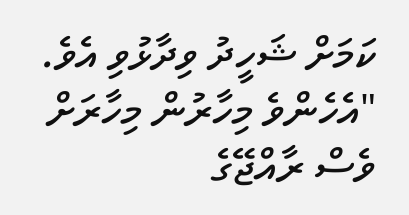ކަމަށް ޝަހީދު ވިދާޅުވި އެވެ.
"އެހެންވެ މިހާރުން މިހާރަށް ވެސް ރާއްޖޭގެ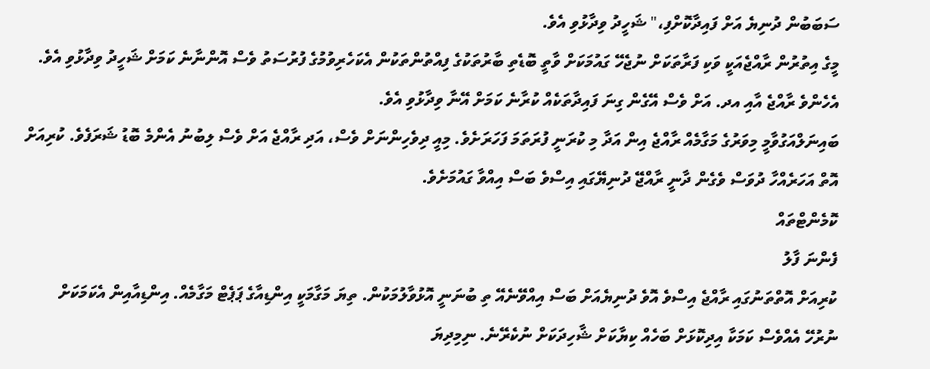ސަބަބުން ދުނިޔެ އަށް ފައިދާކޮށްފި،" ޝަހީދު ވިދާޅުވި އެވެ.
މީގެ އިތުރުން ރާއްޖެއަކީ ވަކި ފަރާތަކަށް ނުޖެހޭ ގައުމަކަށް ވާތީ ބޮޑެތި ބާރުތަކުގެ ފިއްތުންތަކުން އެކަހެރިވުމުގެ ފުރުސަތު ވެސް އޮންނާނެ ކަމަށް ޝަހީދު ވިދާޅުވި އެވެ. އެހެންވެ ރާއްޖެ އާއި އދ. އަށް ވެސް އޭގެން ގިނަ ފައިދާތަކެއް ކުރާނެ ކަމަށް އޭނާ ވިދާޅުވި އެވެ.
ބައިނަލްއަގުވާމީ މިވަރުގެ މަގާމެއް ރާއްޖެ އިން އަދާ މި ކުރަނީ ފުރަތަމަ ފަހަރަށެވެ. މިއީ ދިވެހިންނަށް ވެސް، އަދި ރާއްޖެ އަށް ވެސް ލިބުނު އެންމެ ބޮޑު ޝަރަފެވެ. ކުރިއަށް އޮތް އަހަރެއްހާ ދުވަސް ވެގެން ދާނީ ރާއްޖޭ ދުނިޔޭގައި އިސްވެ ބަސް އިއްވާ ގައުމަށެވެ.
ކޮމެންޓްތައް
ފެންނަ ފާލު
ކުރިއަށް އޮތްތަނުގައި ރާއްޖެ އިސްވެ އޮވެ ދުނިޔެއަށް ބަސް އިއްވޭނެއޭ ތި ބުނަނީ އޮޅުވާލުމަކުން. ތިޔަ މަގާމަކީ އިންޑިއާގެ ޕަޕެޓް މަގާމެއް. އިންޑިއާއިން އެކަމަކަށް ނުރުހޭ އެއްވެސް ކަމަކާ އިދިކޮޅަށް ބަހެއް ކިޔާކަށް ޝާހިދަކަށް ނުކެރޭނެ. ނިމިދިޔަ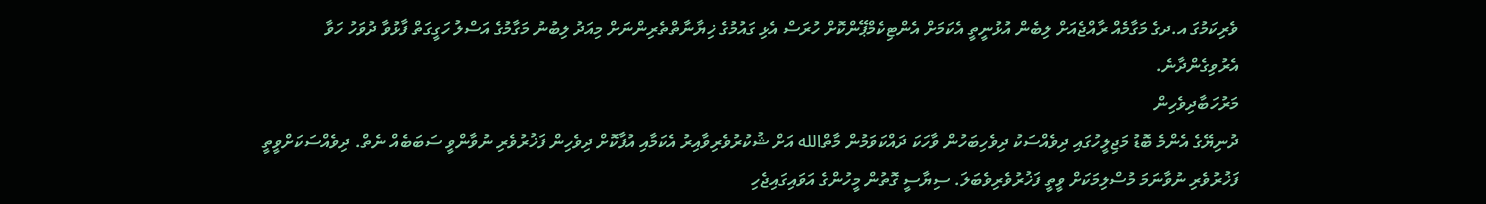ވެރިކަމުގަ އ.ދގެ މަގާމެއް ރާއްޖެއަށް ލިބެން އުޅުނީތީ އެކަމަށް އެންޓިކެމްޕޭންކޮށް ހުރަސް އެޅި ގައުމުގެ ޚިޔާނާތްތެރިންނަށް މިއަދު ލިބުނު މަގާމުގެ އަސްލު ހަގީގަތް ފާޅުވާ ދުވަހު ހަވާ އެރުވިގެންދާނެ.
މަރުހަބާދިވެހިން
ދުނިޔޭގެ އެންމެ ބޮޑު މަޖިލީހުގައި ދިވެއްސަކު ދިވެހިބަހުން ވާހަކަ ދައްކަވަމުން މާތްالله އަށް ޝުކުރުވެރިވާއިރު އެކަމާއި އުފާކޮށް ދިވެހިން ފަޚުރުވެރި ނުވާންވީ ސަބަބެއް ނެތް. ދިވެއްސަކަށްވީތީ ފަޚުރުވެރި ނުވާނަމަ މުސްލިމަކަށް ވީތީ ފަޚުރުވެރިވެބަލަ. ސިޔާސީ ގޮތުން މީހުންގެ އަވައިގައިޖެހި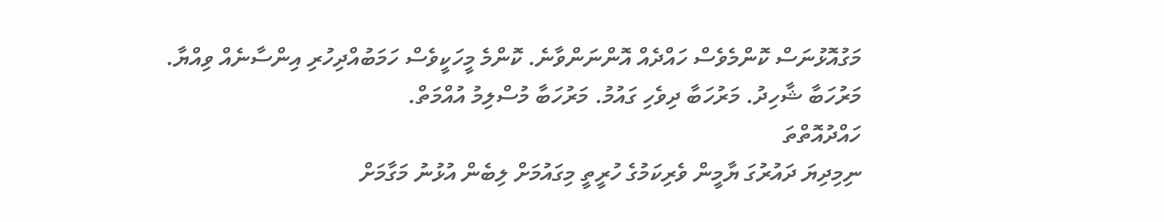މަގުއޮޅުނަސް ކޮންމެވެސް ހައްދެއް އޮންނަންވާނެ. ކޮންމެ މީހަކީވެސް ހަމަބުއްދިހުރި އިންސާނެއް ވިއްޔާ. މަރުހަބާ ޝާހިދު. މަރުހަބާ ދިވެހި ގައުމު. މަރުހަބާ މުސްލިމު އުއްމަތް.
ހައްދުއޮތްތަ
ނިމިދިޔަ ދައުރުގަ ޔާމީން ވެރިކަމުގެ ހުރީތީ މިގައުމަށް ލިބެން އުޅުނު މަގާމަށް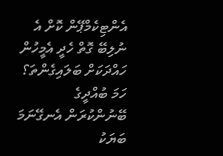އެންޓިކެމްޕޭން ކޮށް އެ ނުލިބޭ ގޮތް ހެދީ އެމީހުން ހައްދަކަށް ބަލައިގެންތަ؟ ހަމަ ބުއްދީގެ ބޭނުންކުރަން އެނގޭނަމަ ބަޔަކު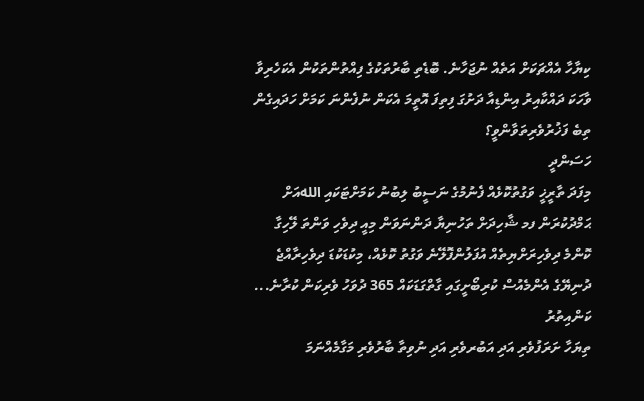ކިޔާހާ އެއްޗަކަށް އަތެއް ނުޖަހާނެ. ބޮޑެތި ބާރުތަކުގެ ފިއްތުންތަކުން އެކަހެރިވާ ވާހަކަ ދައްކާއިރު އިންޑިއާ ދަށުގަ ފިތިފަ އޮތީމަ އެކަން ނުފެންނަ ކަމަށް ހަދައިގެން ތިބެ ފަޚުރުވެރިތަވާންވީ؟
ހަސަންދީ
މިފަދަ ތާރީޚީ ވަގުތުކޮޅެއް ފެނުމުގެ ނަސީބު ލިބުނު ކަމަށްޓަކައި اللهއަށް ޙަމްދުކުރަން ފމ ޝާހިދަށް ތަހުނިޔާ ދަންނަވަން މިއީ ދިވެހި ވަންތަ ލޭހިގާ ކޮންމެ ދިވެހިރަށްޔިތެއް އުފަލުންފޮލޭނެ ވަގުތު ކޮޅެއް، މިކުޑަކުޑަ ދިވެހިރާއްޖެ ދުނިޔޭގެ އެންމެއުސް ކުރިބޯށީގައި ގާތްގަޑަކައް 365 ދުވަހު ވެރިކަން ކުރާނެ...
ކަންއިތުރު
ތިޔަހާ ށަރަފުވެރި އަދި އަބުރވެރި އަދި ނުވިތާ ބާރުވެރި މަގާމެއްނަމަ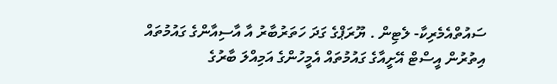ސައުތްއެމެރިކާ- ލެޓިން . ޔޫރަޕްގެ ގަދަ ހަތަރުބާރު އާ އާސިއާންގެ ގައުމުތައް އިތުރުން އީސްޓް އޭށީއާގެ ގައުމުތައް އެމީހުންގެ އަމިއްލަ ބާރުގެ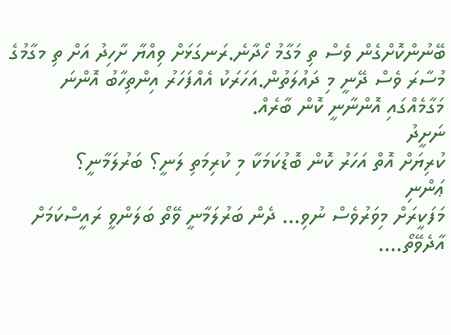ބޭނުންކޮށްގެން ވެސް ތި މަގާމު ހޯދާނެ.ރަނގަޅަށް ވިއްޔާ ށާހިދު އަށް ތި މގާމުގެ މުސާރަ ވެސް ދޭނީ މި ދައުލަތުން.އަހަރަކު އެއްފަހަރު އިންތިހާބު އޮންނަ މަގާމެއްގައި އޮންނާނީ ކޮން ބާރެއް.
ނަށީދު
ކުރިޔަށް އޮތް އަހަރު ކޮން ބޮޑުކަމަކާ މި ކުރިމަތި ލަނީ؟ ބަރުލަމާނީ؟
ޢަންނި
މަފަކީރަށް މިވަރުވެސް ނުވި... ދެން ބަރުލަމާނީ ވޭތޯ ބަލަންވީ ރައީސްކަމަށް އާދެވޭތޯ....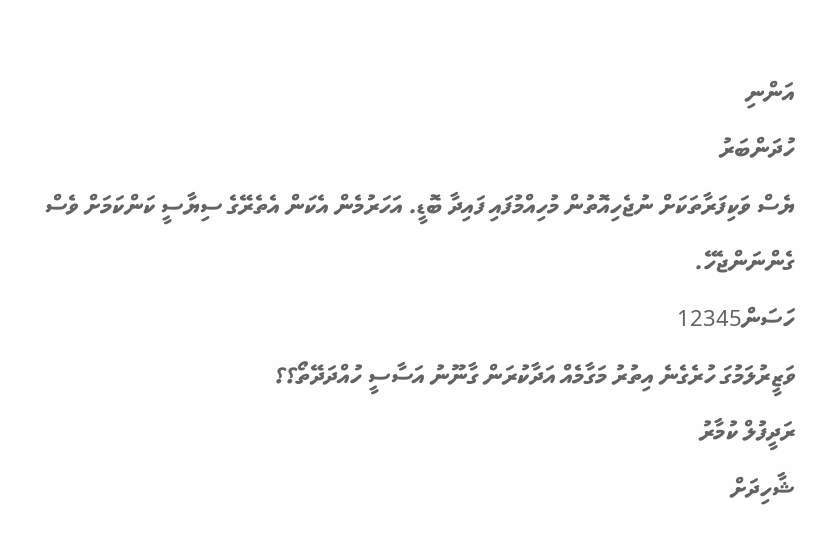އަންނި
ހުދަންބަރު
ޔެސް ވަކިފަރާތަކަށް ނުޖެހިއޮތުން މުހިއްމުފައި ފައިދާ ބޮޑީ. އަހަރުމެން އެކަން އެތެރޭގެ ސިޔާސީ ކަންކަމަށް ވެސް ގެންނަންޖެހޭ.
ހަސަން12345
ވަޒީރުލަމުގަ ހުރެގެނެ އިތުރު މަގާމެއް އަދާކުރަން ގާނޫނު އަސާސީ ހުއްދަދޭތޯ؟؟
ރަދީފުލް ކުމާރު
ޝާހިދަށް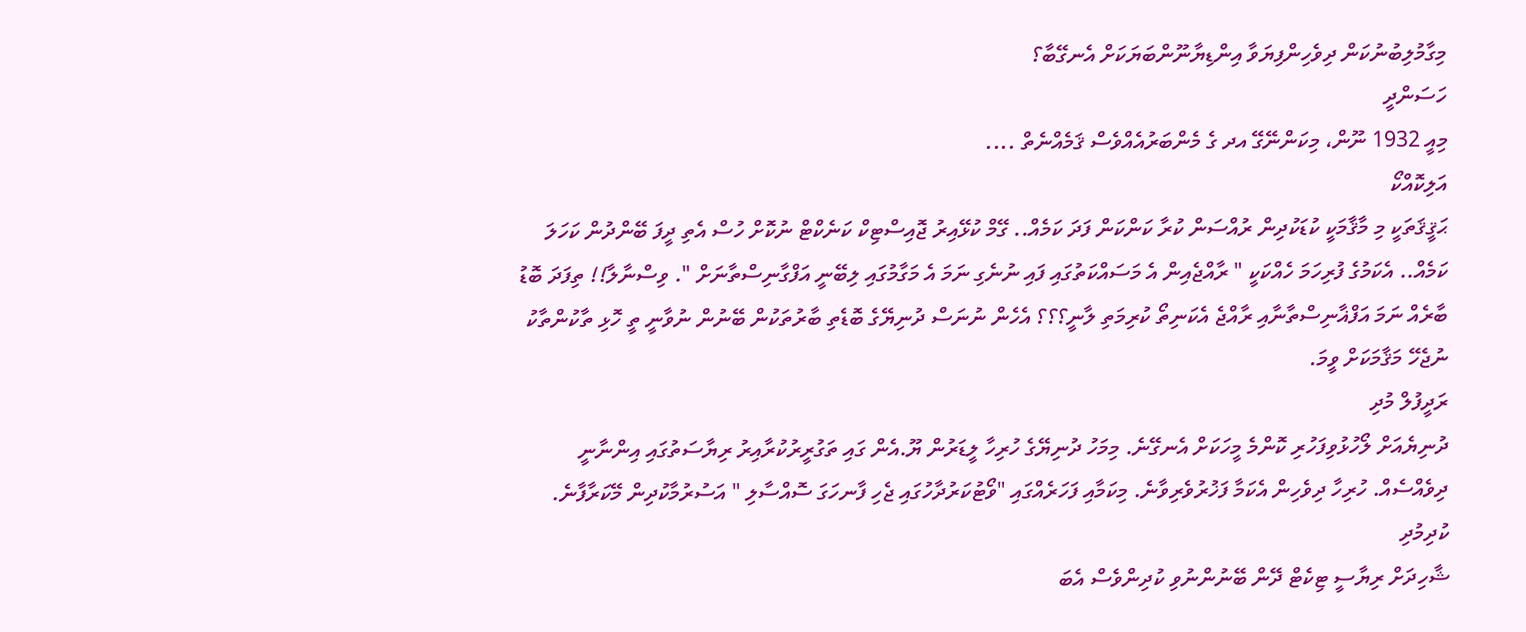މިގާމުލިބުނުކަން ދިވެހިންފިޔަވާ އިންޑިޔާނޫންބަޔަކަށް އެނގޭބާ؟
ހަސަންދީ
މިއީ 1932 ނޫން، މިކަންނޭގޭ އދ ގެ މެންބަރުއެއްވެސް ޤަމެއްނެތް ....
އަލިކޮއްކޯ
ޙަޤީޤަތަކީ މި މާޤާމަކީ ކުޑަކުދިން ރުއްސަން ކުރާ ކަންކަން ފަދަ ކަމެއް.. ގޭމް ކުޅޭއިރު ޖޮއިސްޓިކް ކަނެކްޓް ނުކޮށް ހުސް އެތި ދީފަ ބޭންދުން ކަހަލަ ކަމެއް.. އެކަމުގެ ފުރިހަމަ ހެއްކަކީ " ރާއްޖެއިން އެ މަސައްކަތުގައި ފައި ނުނެގި ނަމަ އެ މަގާމުގައި ލިބޭނީ އަފްގާނިސްތާނަށް ". ވިސްނާލާ!! ތިފަދަ ބޮޑު ބާރެއް ނަމަ އަފްޣާނިސްތާނާއި ރާއްޖެ އެކަނިތޯ ކުރިމަތި ލާނީ؟؟؟ އެހެން ނުނަސް ދުނިޔޭގެ ބޮޑެތި ބާރުތަކުން ބޭނުން ނުވާނީ ތީ ހޮޅި ތާކުންތާކު ނުޖެހޭ މަޤާމަކަށް ވީމަ.
ރަދީފުލް މުދި
ދުނިޔެއަށް ލޯހުޅުވިފަހުރި ކޮންމެ މީހަކަށް އެނގޭނެ. މިމަހު ދުނިޔޭގެ ހުރިހާ ލީޑަރުން ޔޫ.އެން ގައި ތަގުރީރުކުރާއިރު ރިޔާސަތުގައި އިންނާނީ ދިވެއްސެއް. ހުރިހާ ދިވެހިން އެކަމާ ފަޚުރުވެރިވާނެ. މިކަމާއި ފަހަރެއްގައި "ވޯޓުކަރުދާހުގައި ޖެހި ފާނހަގަ ސޮއްސާލި " އަސުރުމާކުދިން މޭކަރާފާނެ.
ކުދިމުދި
ޝާހިދަށް ރިޔާސީ ޓިކެޓް ދޭން ބޭނުންނުވި ކުދިންވެސް އެބަ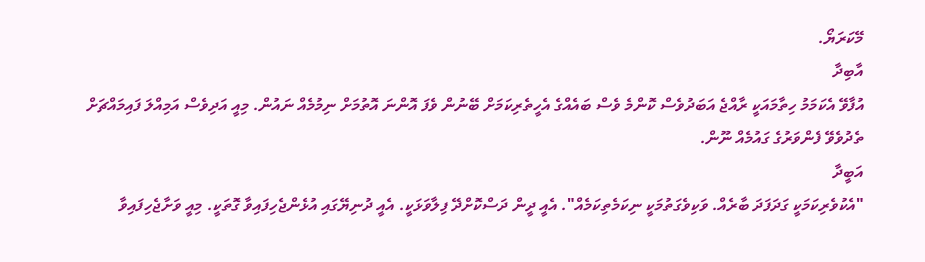މޭކަރަޔޯ.
އާބިދާ
އުފާވޭ އެކަމަމު ހިތާމައަކީ ރާއްޖެ އަބަދުވެސް ކޮންމެ ވެސް ބައެއްގެ އެހީތެރިކަމަށް ބޭނުން ވެފަ އޮންނަ އޮތުމަށް ނިމުމެއް ނައުން. މިއީ އަދިވެސް އަމިއްލަ ފައިމައްޗަށް ތެދުވެވޭ ފެންވަރުގެ ގައުމެއް ނޫން.
އަބީދާ
"އެކުވެރިކަމަކީ ގަދަފަދަ ބާރެއް. ވަކިވެގަތުމަކީ ނިކަމެތިކަމެއް". އެއީ ދީން ދަސްކޮށްދޭ ފިލާވަޅަކީ. އެއީ ދުނިޔޭގައި އުޅެންޖެހިފައިވާ ގޮތަކީ. މިއީ ވަށާޖެހިފައިވާ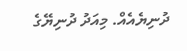ދުނިޔެއެއް. މިއަދު ދުނިޔޭގެ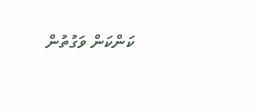ކަންކަން ވަގުތުން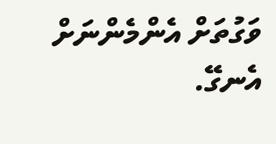ވަގުތަށް އެންމެންނަށް އެނގޭ.